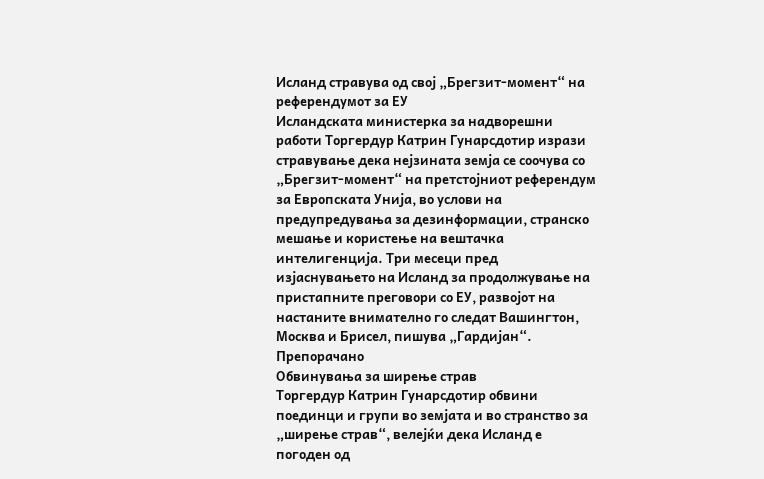Исланд стравува од свој „Брегзит-момент“ на референдумот за ЕУ
Исландската министерка за надворешни работи Торгердур Катрин Гунарсдотир изрази стравување дека нејзината земја се соочува со „Брегзит-момент“ на претстојниот референдум за Европската Унија, во услови на предупредувања за дезинформации, странско мешање и користење на вештачка интелигенција. Три месеци пред изјаснувањето на Исланд за продолжување на пристапните преговори со ЕУ, развојот на настаните внимателно го следат Вашингтон, Москва и Брисел, пишува „Гардијан“.
Препорачано
Обвинувања за ширење страв
Торгердур Катрин Гунарсдотир обвини поединци и групи во земјата и во странство за „ширење страв“, велејќи дека Исланд е погоден од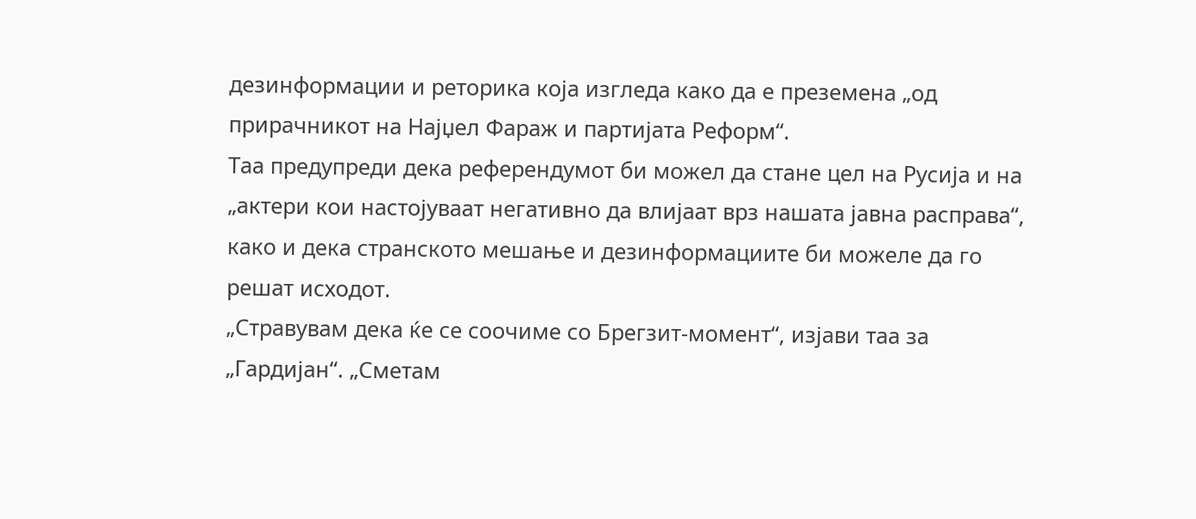дезинформации и реторика која изгледа како да е преземена „од прирачникот на Најџел Фараж и партијата Реформ“.
Таа предупреди дека референдумот би можел да стане цел на Русија и на „актери кои настојуваат негативно да влијаат врз нашата јавна расправа“, како и дека странското мешање и дезинформациите би можеле да го решат исходот.
„Стравувам дека ќе се соочиме со Брегзит-момент“, изјави таа за „Гардијан“. „Сметам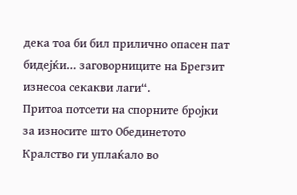дека тоа би бил прилично опасен пат бидејќи… заговорниците на Брегзит изнесоа секакви лаги“.
Притоа потсети на спорните бројки за износите што Обединетото Кралство ги уплаќало во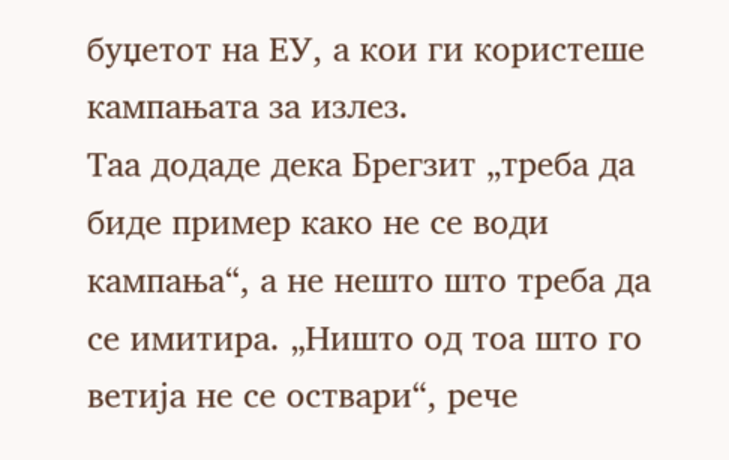буџетот на ЕУ, а кои ги користеше кампањата за излез.
Таа додаде дека Брегзит „треба да биде пример како не се води кампања“, а не нешто што треба да се имитира. „Ништо од тоа што го ветија не се оствари“, рече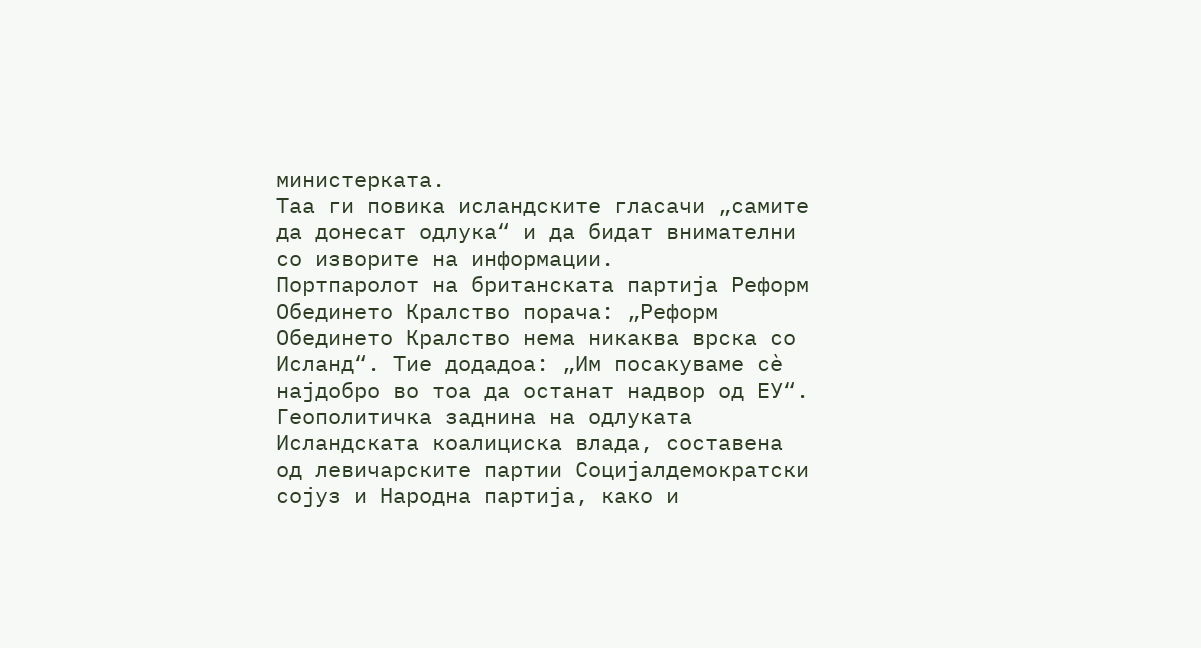министерката.
Таа ги повика исландските гласачи „самите да донесат одлука“ и да бидат внимателни со изворите на информации.
Портпаролот на британската партија Реформ Обединето Кралство порача: „Реформ Обединето Кралство нема никаква врска со Исланд“. Тие додадоа: „Им посакуваме сè најдобро во тоа да останат надвор од ЕУ“.
Геополитичка заднина на одлуката
Исландската коалициска влада, составена од левичарските партии Социјалдемократски сојуз и Народна партија, како и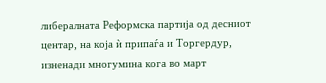либералната Реформска партија од десниот центар, на која ѝ припаѓа и Торгердур, изненади многумина кога во март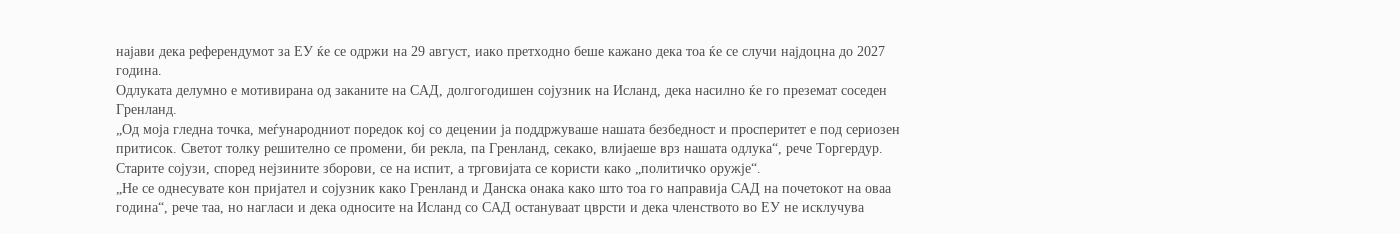најави дека референдумот за ЕУ ќе се одржи на 29 август, иако претходно беше кажано дека тоа ќе се случи најдоцна до 2027 година.
Одлуката делумно е мотивирана од заканите на САД, долгогодишен сојузник на Исланд, дека насилно ќе го преземат соседен Гренланд.
„Од моја гледна точка, меѓународниот поредок кој со децении ја поддржуваше нашата безбедност и просперитет е под сериозен притисок. Светот толку решително се промени, би рекла, па Гренланд, секако, влијаеше врз нашата одлука“, рече Торгердур.
Старите сојузи, според нејзините зборови, се на испит, а трговијата се користи како „политичко оружје“.
„Не се однесувате кон пријател и сојузник како Гренланд и Данска онака како што тоа го направија САД на почетокот на оваа година“, рече таа, но нагласи и дека односите на Исланд со САД остануваат цврсти и дека членството во ЕУ не исклучува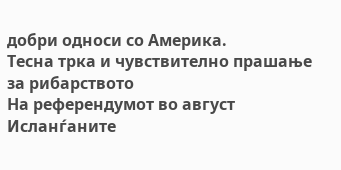добри односи со Америка.
Тесна трка и чувствително прашање за рибарството
На референдумот во август Исланѓаните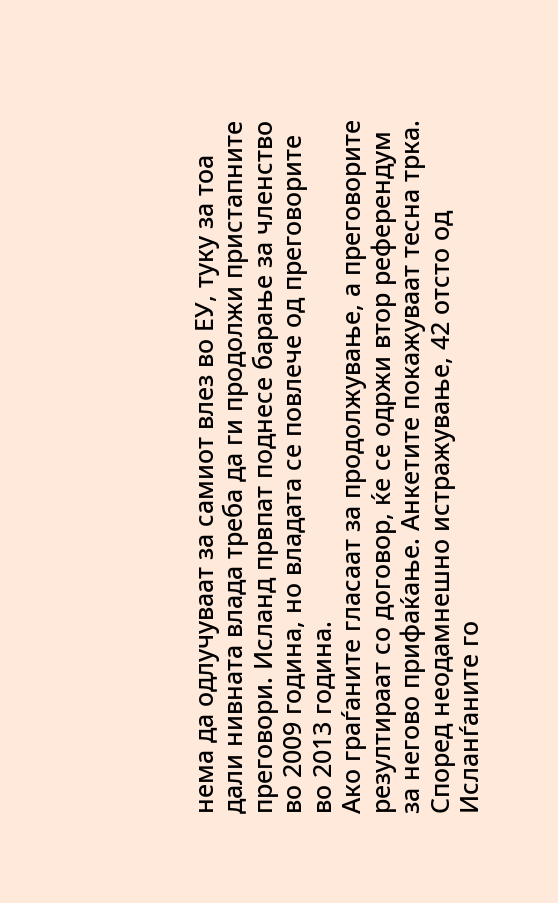нема да одлучуваат за самиот влез во ЕУ, туку за тоа дали нивната влада треба да ги продолжи пристапните преговори. Исланд првпат поднесе барање за членство во 2009 година, но владата се повлече од преговорите во 2013 година.
Ако граѓаните гласаат за продолжување, а преговорите резултираат со договор, ќе се одржи втор референдум за негово прифаќање. Анкетите покажуваат тесна трка.
Според неодамнешно истражување, 42 отсто од Исланѓаните го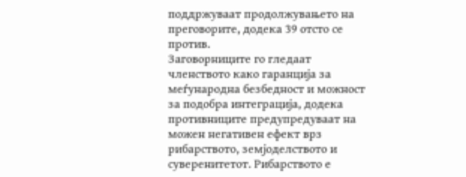поддржуваат продолжувањето на преговорите, додека 39 отсто се против.
Заговорниците го гледаат членството како гаранција за меѓународна безбедност и можност за подобра интеграција, додека противниците предупредуваат на можен негативен ефект врз рибарството, земјоделството и суверенитетот. Рибарството е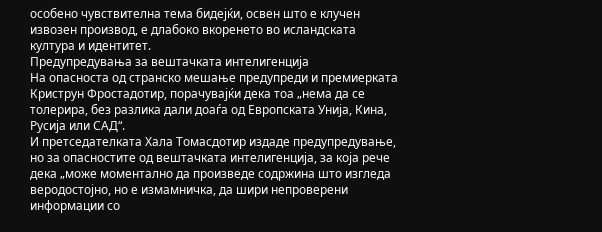особено чувствителна тема бидејќи, освен што е клучен извозен производ, е длабоко вкоренето во исландската култура и идентитет.
Предупредувања за вештачката интелигенција
На опасноста од странско мешање предупреди и премиерката Криструн Фростадотир, порачувајќи дека тоа „нема да се толерира, без разлика дали доаѓа од Европската Унија, Кина, Русија или САД“.
И претседателката Хала Томасдотир издаде предупредување, но за опасностите од вештачката интелигенција, за која рече дека „може моментално да произведе содржина што изгледа веродостојно, но е измамничка, да шири непроверени информации со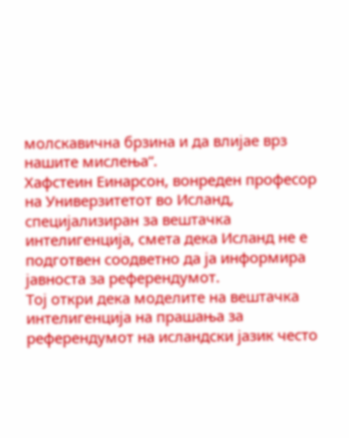молскавична брзина и да влијае врз нашите мислења“.
Хафстеин Еинарсон, вонреден професор на Универзитетот во Исланд, специјализиран за вештачка интелигенција, смета дека Исланд не е подготвен соодветно да ја информира јавноста за референдумот.
Тој откри дека моделите на вештачка интелигенција на прашања за референдумот на исландски јазик често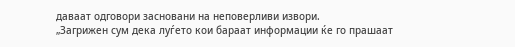даваат одговори засновани на неповерливи извори.
„Загрижен сум дека луѓето кои бараат информации ќе го прашаат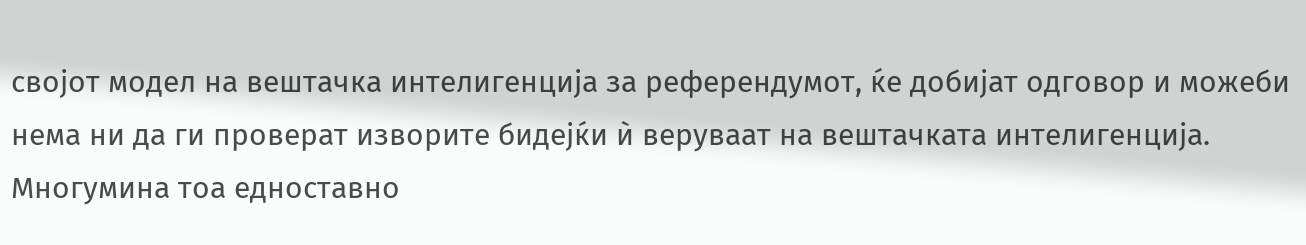својот модел на вештачка интелигенција за референдумот, ќе добијат одговор и можеби нема ни да ги проверат изворите бидејќи ѝ веруваат на вештачката интелигенција. Многумина тоа едноставно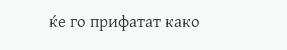ќе го прифатат како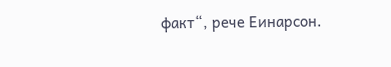факт“, рече Еинарсон.